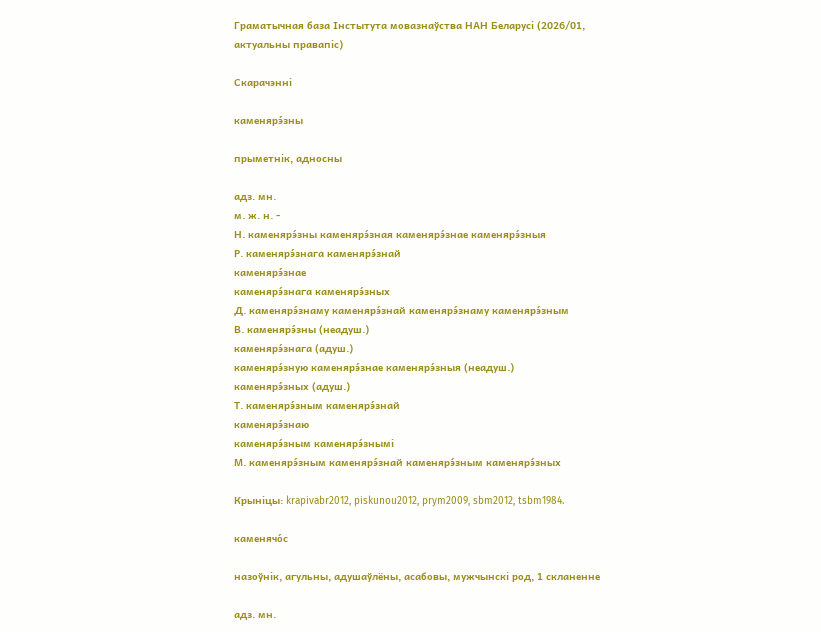Граматычная база Інстытута мовазнаўства НАН Беларусі (2026/01, актуальны правапіс)

Скарачэнні

каменярэ́зны

прыметнік, адносны

адз. мн.
м. ж. н. -
Н. каменярэ́зны каменярэ́зная каменярэ́знае каменярэ́зныя
Р. каменярэ́знага каменярэ́знай
каменярэ́знае
каменярэ́знага каменярэ́зных
Д. каменярэ́знаму каменярэ́знай каменярэ́знаму каменярэ́зным
В. каменярэ́зны (неадуш.)
каменярэ́знага (адуш.)
каменярэ́зную каменярэ́знае каменярэ́зныя (неадуш.)
каменярэ́зных (адуш.)
Т. каменярэ́зным каменярэ́знай
каменярэ́знаю
каменярэ́зным каменярэ́знымі
М. каменярэ́зным каменярэ́знай каменярэ́зным каменярэ́зных

Крыніцы: krapivabr2012, piskunou2012, prym2009, sbm2012, tsbm1984.

каменячо́с

назоўнік, агульны, адушаўлёны, асабовы, мужчынскі род, 1 скланенне

адз. мн.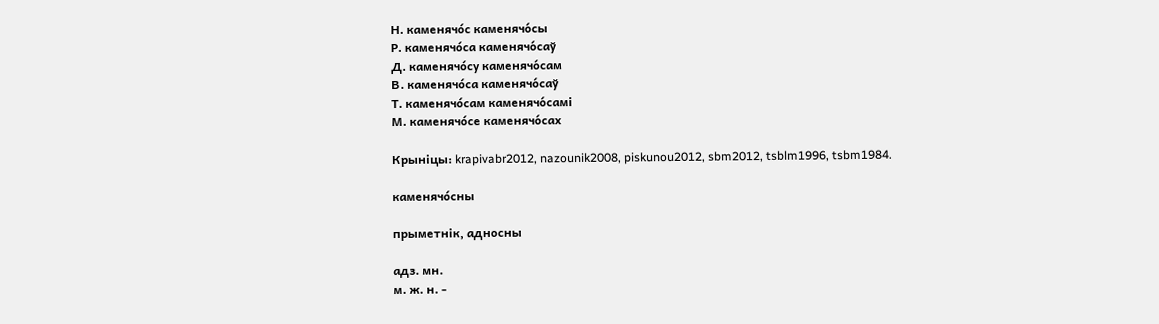Н. каменячо́с каменячо́сы
Р. каменячо́са каменячо́саў
Д. каменячо́су каменячо́сам
В. каменячо́са каменячо́саў
Т. каменячо́сам каменячо́самі
М. каменячо́се каменячо́сах

Крыніцы: krapivabr2012, nazounik2008, piskunou2012, sbm2012, tsblm1996, tsbm1984.

каменячо́сны

прыметнік, адносны

адз. мн.
м. ж. н. -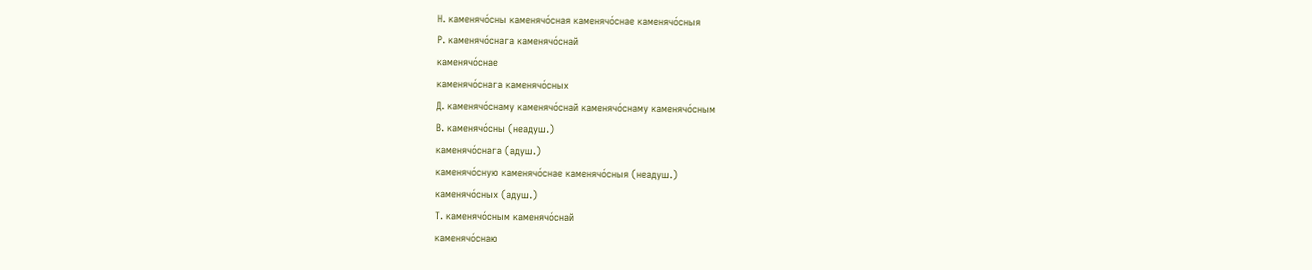Н. каменячо́сны каменячо́сная каменячо́снае каменячо́сныя
Р. каменячо́снага каменячо́снай
каменячо́снае
каменячо́снага каменячо́сных
Д. каменячо́снаму каменячо́снай каменячо́снаму каменячо́сным
В. каменячо́сны (неадуш.)
каменячо́снага (адуш.)
каменячо́сную каменячо́снае каменячо́сныя (неадуш.)
каменячо́сных (адуш.)
Т. каменячо́сным каменячо́снай
каменячо́снаю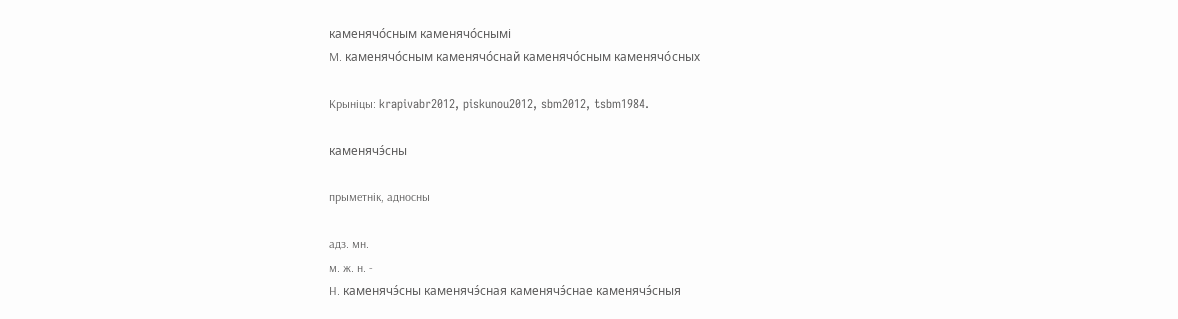каменячо́сным каменячо́снымі
М. каменячо́сным каменячо́снай каменячо́сным каменячо́сных

Крыніцы: krapivabr2012, piskunou2012, sbm2012, tsbm1984.

каменячэ́сны

прыметнік, адносны

адз. мн.
м. ж. н. -
Н. каменячэ́сны каменячэ́сная каменячэ́снае каменячэ́сныя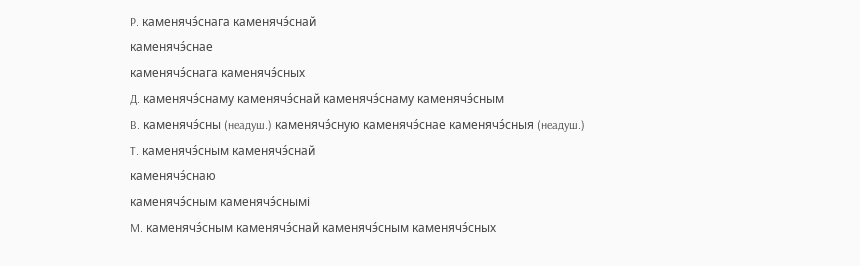Р. каменячэ́снага каменячэ́снай
каменячэ́снае
каменячэ́снага каменячэ́сных
Д. каменячэ́снаму каменячэ́снай каменячэ́снаму каменячэ́сным
В. каменячэ́сны (неадуш.) каменячэ́сную каменячэ́снае каменячэ́сныя (неадуш.)
Т. каменячэ́сным каменячэ́снай
каменячэ́снаю
каменячэ́сным каменячэ́снымі
М. каменячэ́сным каменячэ́снай каменячэ́сным каменячэ́сных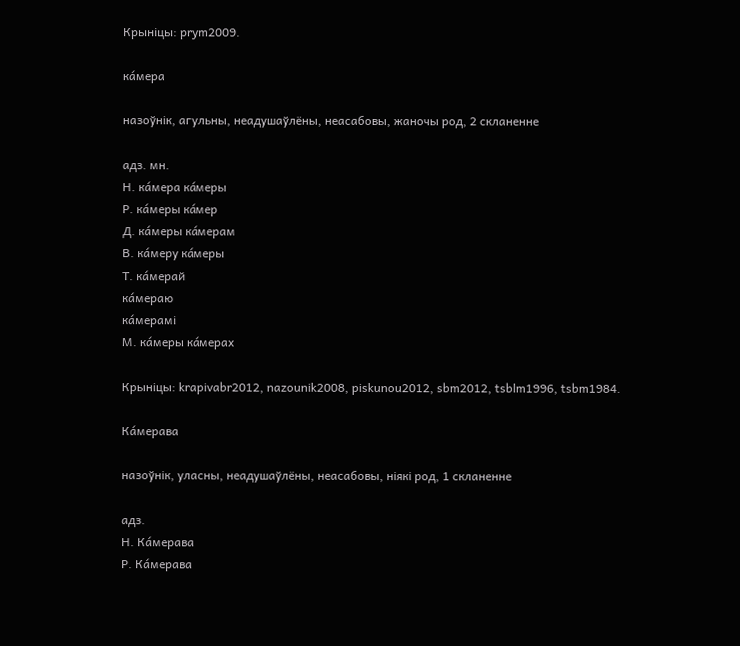Крыніцы: prym2009.

ка́мера

назоўнік, агульны, неадушаўлёны, неасабовы, жаночы род, 2 скланенне

адз. мн.
Н. ка́мера ка́меры
Р. ка́меры ка́мер
Д. ка́меры ка́мерам
В. ка́меру ка́меры
Т. ка́мерай
ка́мераю
ка́мерамі
М. ка́меры ка́мерах

Крыніцы: krapivabr2012, nazounik2008, piskunou2012, sbm2012, tsblm1996, tsbm1984.

Ка́мерава

назоўнік, уласны, неадушаўлёны, неасабовы, ніякі род, 1 скланенне

адз.
Н. Ка́мерава
Р. Ка́мерава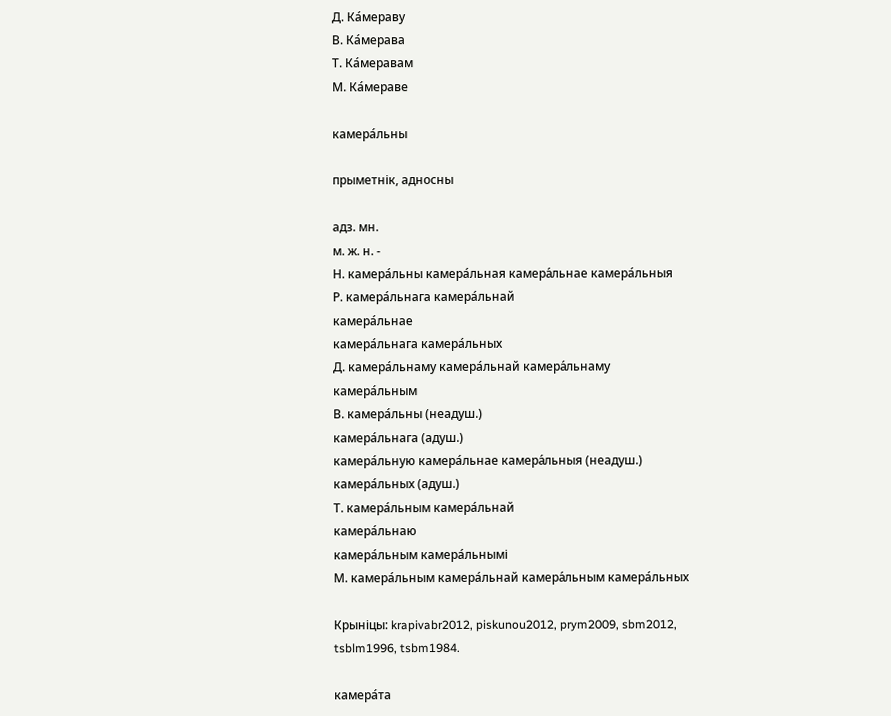Д. Ка́мераву
В. Ка́мерава
Т. Ка́меравам
М. Ка́мераве

камера́льны

прыметнік, адносны

адз. мн.
м. ж. н. -
Н. камера́льны камера́льная камера́льнае камера́льныя
Р. камера́льнага камера́льнай
камера́льнае
камера́льнага камера́льных
Д. камера́льнаму камера́льнай камера́льнаму камера́льным
В. камера́льны (неадуш.)
камера́льнага (адуш.)
камера́льную камера́льнае камера́льныя (неадуш.)
камера́льных (адуш.)
Т. камера́льным камера́льнай
камера́льнаю
камера́льным камера́льнымі
М. камера́льным камера́льнай камера́льным камера́льных

Крыніцы: krapivabr2012, piskunou2012, prym2009, sbm2012, tsblm1996, tsbm1984.

камера́та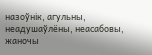назоўнік, агульны, неадушаўлёны, неасабовы, жаночы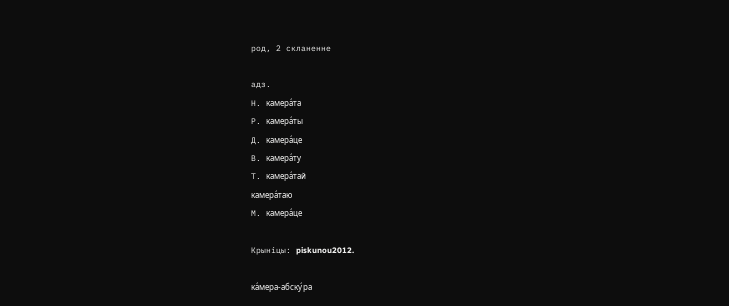род, 2 скланенне

адз.
Н. камера́та
Р. камера́ты
Д. камера́це
В. камера́ту
Т. камера́тай
камера́таю
М. камера́це

Крыніцы: piskunou2012.

ка́мера-абску́ра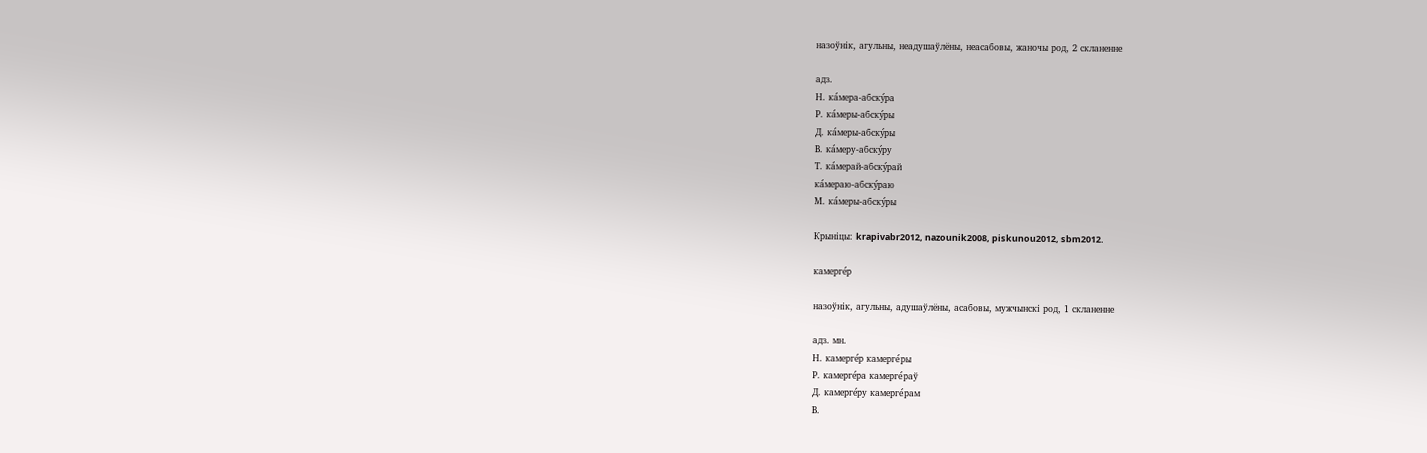назоўнік, агульны, неадушаўлёны, неасабовы, жаночы род, 2 скланенне

адз.
Н. ка́мера-абску́ра
Р. ка́меры-абску́ры
Д. ка́меры-абску́ры
В. ка́меру-абску́ру
Т. ка́мерай-абску́рай
ка́мераю-абску́раю
М. ка́меры-абску́ры

Крыніцы: krapivabr2012, nazounik2008, piskunou2012, sbm2012.

камерге́р

назоўнік, агульны, адушаўлёны, асабовы, мужчынскі род, 1 скланенне

адз. мн.
Н. камерге́р камерге́ры
Р. камерге́ра камерге́раў
Д. камерге́ру камерге́рам
В.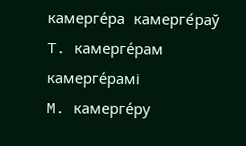камерге́ра камерге́раў
Т. камерге́рам камерге́рамі
М. камерге́ру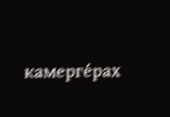камерге́рах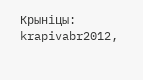Крыніцы: krapivabr2012,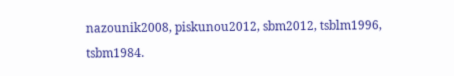nazounik2008, piskunou2012, sbm2012, tsblm1996, tsbm1984.